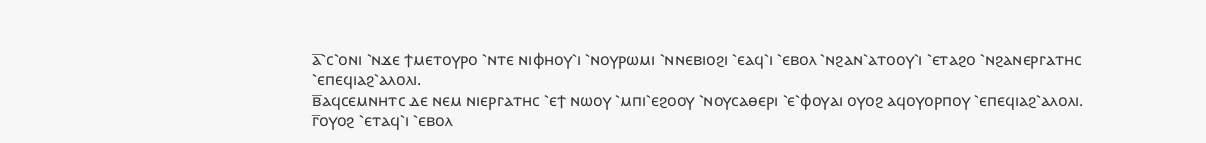ⲁ̅⳿ⲥ⳿ⲟⲛⲓ ⳿ⲛϫⲉ ϯⲙⲉⲧⲟⲩⲣⲟ ⳿ⲛⲧⲉ ⲛⲓⲫⲏⲟⲩ⳿ⲓ ⳿ⲛⲟⲩⲣⲱⲙⲓ ⳿ⲛⲛⲉⲃⲓⲟϩⲓ ⳿ⲉⲁϥ⳿ⲓ ⳿ⲉⲃⲟⲗ ⳿ⲛϩⲁⲛ⳿ⲁⲧⲟⲟⲩ⳿ⲓ ⳿ⲉⲧⲁϩⲟ ⳿ⲛϩⲁⲛⲉⲣⲅⲁⲧⲏⲥ ⳿ⲉⲡⲉϥⲓⲁϩ⳿ⲁⲗⲟⲗⲓ.
ⲃ̅ⲁϥⲥⲉⲙⲛⲏⲧⲥ ⲇⲉ ⲛⲉⲙ ⲛⲓⲉⲣⲅⲁⲧⲏⲥ ⳿ⲉϯ ⲛⲱⲟⲩ ⳿ⲙⲡⲓ⳿ⲉϩⲟⲟⲩ ⳿ⲛⲟⲩⲥⲁⲑⲉⲣⲓ ⳿ⲉ⳿ⲫⲟⲩⲁⲓ ⲟⲩⲟϩ ⲁϥⲟⲩⲟⲣⲡⲟⲩ ⳿ⲉⲡⲉϥⲓⲁϩ⳿ⲁⲗⲟⲗⲓ.
ⲅ̅ⲟⲩⲟϩ ⳿ⲉⲧⲁϥ⳿ⲓ ⳿ⲉⲃⲟⲗ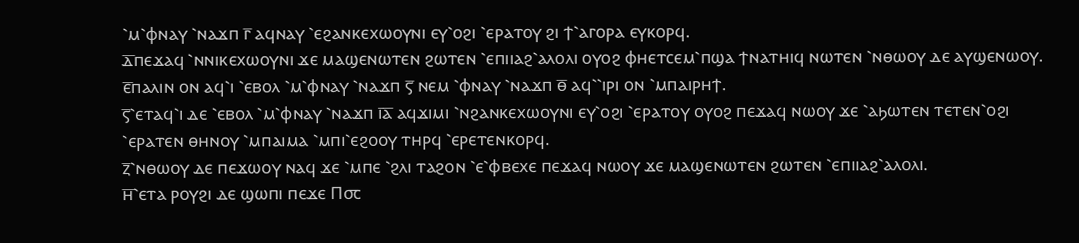⳿ⲙ⳿ⲫⲛⲁⲩ ⳿ⲛⲁϫⲡ ⲅ̅ ⲁϥⲛⲁⲩ ⳿ⲉϩⲁⲛⲕⲉⲭⲱⲟⲩⲛⲓ ⲉⲩ⳿ⲟϩⲓ ⳿ⲉⲣⲁⲧⲟⲩ ϩⲓ ϯ⳿ⲁⲅⲟⲣⲁ ⲉⲩⲕⲟⲣϥ.
ⲇ̅ⲡⲉϫⲁϥ ⳿ⲛⲛⲓⲕⲉⲭⲱⲟⲩⲛⲓ ϫⲉ ⲙⲁϣⲉⲛⲱⲧⲉⲛ ϩⲱⲧⲉⲛ ⳿ⲉⲡⲓⲓⲁϩ⳿ⲁⲗⲟⲗⲓ ⲟⲩⲟϩ ⲫⲏⲉⲧⲥⲉⲙ⳿ⲡϣⲁ ϯⲛⲁⲧⲏⲓϥ ⲛⲱⲧⲉⲛ ⳿ⲛⲑⲱⲟⲩ ⲇⲉ ⲁⲩϣⲉⲛⲱⲟⲩ.
ⲉ̅ⲡⲁⲗⲓⲛ ⲟⲛ ⲁϥ⳿ⲓ ⳿ⲉⲃⲟⲗ ⳿ⲙ⳿ⲫⲛⲁⲩ ⳿ⲛⲁϫⲡ ⲋ̅ ⲛⲉⲙ ⳿ⲫⲛⲁⲩ ⳿ⲛⲁϫⲡ ⲑ̅ ⲁϥ⳿⳿ⲓⲣⲓ ⲟⲛ ⳿ⲙⲡⲁⲓⲣⲏϯ.
ⲋ̅⳿ⲉⲧⲁϥ⳿ⲓ ⲇⲉ ⳿ⲉⲃⲟⲗ ⳿ⲙ⳿ⲫⲛⲁⲩ ⳿ⲛⲁϫⲡ ⲓ̅ⲁ̅ ⲁϥϫⲓⲙⲓ ⳿ⲛϩⲁⲛⲕⲉⲭⲱⲟⲩⲛⲓ ⲉⲩ⳿ⲟϩⲓ ⳿ⲉⲣⲁⲧⲟⲩ ⲟⲩⲟϩ ⲡⲉϫⲁϥ ⲛⲱⲟⲩ ϫⲉ ⳿ⲁϧⲱⲧⲉⲛ ⲧⲉⲧⲉⲛ⳿ⲟϩⲓ ⳿ⲉⲣⲁⲧⲉⲛ ⲑⲏⲛⲟⲩ ⳿ⲙⲡⲁⲓⲙⲁ ⳿ⲙⲡⲓ⳿ⲉϩⲟⲟⲩ ⲧⲏⲣϥ ⳿ⲉⲣⲉⲧⲉⲛⲕⲟⲣϥ.
ⲍ̅⳿ⲛⲑⲱⲟⲩ ⲇⲉ ⲡⲉϫⲱⲟⲩ ⲛⲁϥ ϫⲉ ⳿ⲙⲡⲉ ⳿ϩⲗⲓ ⲧⲁϩⲟⲛ ⳿ⲉ⳿ⲫⲃⲉⲭⲉ ⲡⲉϫⲁϥ ⲛⲱⲟⲩ ϫⲉ ⲙⲁϣⲉⲛⲱⲧⲉⲛ ϩⲱⲧⲉⲛ ⳿ⲉⲡⲓⲓⲁϩ⳿ⲁⲗⲟⲗⲓ.
ⲏ̅⳿ⲉⲧⲁ ⲣⲟⲩϩⲓ ⲇⲉ ϣⲱⲡⲓ ⲡⲉϫⲉ Ⲡ⳪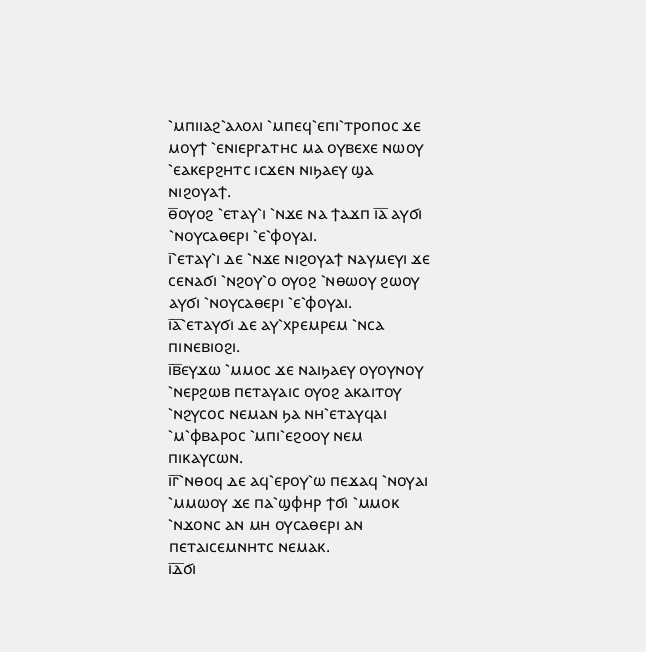⳿ⲙⲡⲓⲓⲁϩ⳿ⲁⲗⲟⲗⲓ ⳿ⲙⲡⲉϥ⳿ⲉⲡⲓ⳿ⲧⲣⲟⲡⲟⲥ ϫⲉ ⲙⲟⲩϯ ⳿ⲉⲛⲓⲉⲣⲅⲁⲧⲏⲥ ⲙⲁ ⲟⲩⲃⲉⲭⲉ ⲛⲱⲟⲩ ⳿ⲉⲁⲕⲉⲣϩⲏⲧⲥ ⲓⲥϫⲉⲛ ⲛⲓϧⲁⲉⲩ ϣⲁ ⲛⲓϩⲟⲩⲁϯ.
ⲑ̅ⲟⲩⲟϩ ⳿ⲉⲧⲁⲩ⳿ⲓ ⳿ⲛϫⲉ ⲛⲁ ϯⲁϫⲡ ⲓ̅ⲁ̅ ⲁⲩϭⲓ ⳿ⲛⲟⲩⲥⲁⲑⲉⲣⲓ ⳿ⲉ⳿ⲫⲟⲩⲁⲓ.
ⲓ̅⳿ⲉⲧⲁⲩ⳿ⲓ ⲇⲉ ⳿ⲛϫⲉ ⲛⲓϩⲟⲩⲁϯ ⲛⲁⲩⲙⲉⲩⲓ ϫⲉ ⲥⲉⲛⲁϭⲓ ⳿ⲛϩⲟⲩ⳿ⲟ ⲟⲩⲟϩ ⳿ⲛⲑⲱⲟⲩ ϩⲱⲟⲩ ⲁⲩϭⲓ ⳿ⲛⲟⲩⲥⲁⲑⲉⲣⲓ ⳿ⲉ⳿ⲫⲟⲩⲁⲓ.
ⲓ̅ⲁ̅⳿ⲉⲧⲁⲩϭⲓ ⲇⲉ ⲁⲩ⳿ⲭⲣⲉⲙⲣⲉⲙ ⳿ⲛⲥⲁ ⲡⲓⲛⲉⲃⲓⲟϩⲓ.
ⲓ̅ⲃ̅ⲉⲩϫⲱ ⳿ⲙⲙⲟⲥ ϫⲉ ⲛⲁⲓϧⲁⲉⲩ ⲟⲩⲟⲩⲛⲟⲩ ⳿ⲛⲉⲣϩⲱⲃ ⲡⲉⲧⲁⲩⲁⲓⲥ ⲟⲩⲟϩ ⲁⲕⲁⲓⲧⲟⲩ ⳿ⲛϩⲩⲥⲟⲥ ⲛⲉⲙⲁⲛ ϧⲁ ⲛⲏ⳿ⲉⲧⲁⲩϥⲁⲓ ⳿ⲙ⳿ⲫⲃⲁⲣⲟⲥ ⳿ⲙⲡⲓ⳿ⲉϩⲟⲟⲩ ⲛⲉⲙ ⲡⲓⲕⲁⲩⲥⲱⲛ.
ⲓ̅ⲅ̅⳿ⲛⲑⲟϥ ⲇⲉ ⲁϥ⳿ⲉⲣⲟⲩ⳿ⲱ ⲡⲉϫⲁϥ ⳿ⲛⲟⲩⲁⲓ ⳿ⲙⲙⲱⲟⲩ ϫⲉ ⲡⲁ⳿ϣⲫⲏⲣ ϯϭⲓ ⳿ⲙⲙⲟⲕ ⳿ⲛϫⲟⲛⲥ ⲁⲛ ⲙⲏ ⲟⲩⲥⲁⲑⲉⲣⲓ ⲁⲛ ⲡⲉⲧⲁⲓⲥⲉⲙⲛⲏⲧⲥ ⲛⲉⲙⲁⲕ.
ⲓ̅ⲇ̅ϭⲓ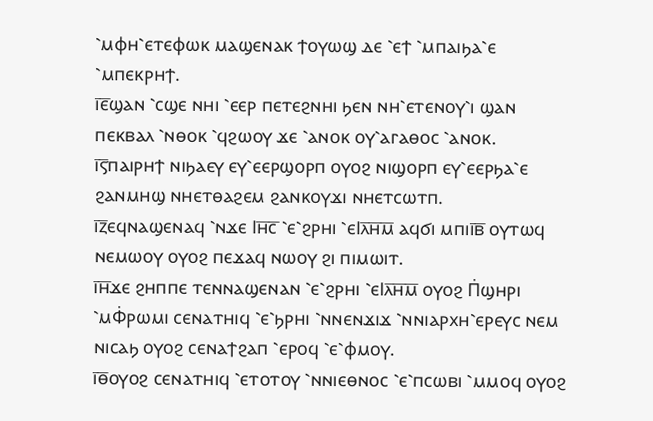⳿ⲙⲫⲏ⳿ⲉⲧⲉⲫⲱⲕ ⲙⲁϣⲉⲛⲁⲕ ϯⲟⲩⲱϣ ⲇⲉ ⳿ⲉϯ ⳿ⲙⲡⲁⲓϧⲁ⳿ⲉ ⳿ⲙⲡⲉⲕⲣⲏϯ.
ⲓ̅ⲉ̅ϣⲁⲛ ⳿ⲥϣⲉ ⲛⲏⲓ ⳿ⲉⲉⲣ ⲡⲉⲧⲉϩⲛⲏⲓ ϧⲉⲛ ⲛⲏ⳿ⲉⲧⲉⲛⲟⲩ⳿ⲓ ϣⲁⲛ ⲡⲉⲕⲃⲁⲗ ⳿ⲛⲑⲟⲕ ⳿ϥϩⲱⲟⲩ ϫⲉ ⳿ⲁⲛⲟⲕ ⲟⲩ⳿ⲁⲅⲁⲑⲟⲥ ⳿ⲁⲛⲟⲕ.
ⲓ̅ⲋ̅ⲡⲁⲓⲣⲏϯ ⲛⲓϧⲁⲉⲩ ⲉⲩ⳿ⲉⲉⲣϣⲟⲣⲡ ⲟⲩⲟϩ ⲛⲓϣⲟⲣⲡ ⲉⲩ⳿ⲉⲉⲣϧⲁ⳿ⲉ ϩⲁⲛⲙⲏϣ ⲛⲏⲉⲧⲑⲁϩⲉⲙ ϩⲁⲛⲕⲟⲩϫⲓ ⲛⲏⲉⲧⲥⲱⲧⲡ.
ⲓ̅ⲍ̅ⲉϥⲛⲁϣⲉⲛⲁϥ ⳿ⲛϫⲉ Ⲓⲏ̅ⲥ̅ ⳿ⲉ⳿ϩⲣⲏⲓ ⳿ⲉⲒⲗ̅ⲏ̅ⲙ̅ ⲁϥϭⲓ ⲙⲡⲓⲓ̅ⲃ̅ ⲟⲩⲧⲱϥ ⲛⲉⲙⲱⲟⲩ ⲟⲩⲟϩ ⲡⲉϫⲁϥ ⲛⲱⲟⲩ ϩⲓ ⲡⲓⲙⲱⲓⲧ.
ⲓ̅ⲏ̅ϫⲉ ϩⲏⲡⲡⲉ ⲧⲉⲛⲛⲁϣⲉⲛⲁⲛ ⳿ⲉ⳿ϩⲣⲏⲓ ⳿ⲉⲒⲗ̅ⲏ̅ⲙ̅ ⲟⲩⲟϩ Ⲡ̇ϣⲏⲣⲓ ⳿ⲙⲪ̇ⲣⲱⲙⲓ ⲥⲉⲛⲁⲧⲏⲓϥ ⳿ⲉ⳿ϧⲣⲏⲓ ⳿ⲛⲛⲉⲛϫⲓϫ ⳿ⲛⲛⲓⲁⲣⲭⲏ⳿ⲉⲣⲉⲩⲥ ⲛⲉⲙ ⲛⲓⲥⲁϧ ⲟⲩⲟϩ ⲥⲉⲛⲁϯϩⲁⲡ ⳿ⲉⲣⲟϥ ⳿ⲉ⳿ⲫⲙⲟⲩ.
ⲓ̅ⲑ̅ⲟⲩⲟϩ ⲥⲉⲛⲁⲧⲏⲓϥ ⳿ⲉⲧⲟⲧⲟⲩ ⳿ⲛⲛⲓⲉⲑⲛⲟⲥ ⳿ⲉ⳿ⲡⲥⲱⲃⲓ ⳿ⲙⲙⲟϥ ⲟⲩⲟϩ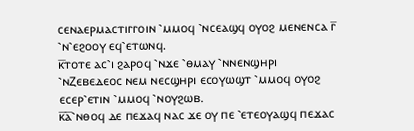ⲥⲉⲛⲁⲉⲣⲙⲁⲥⲧⲓⲅⲅⲟⲓⲛ ⳿ⲙⲙⲟϥ ⳿ⲛⲥⲉⲁϣϥ ⲟⲩⲟϩ ⲙⲉⲛⲉⲛⲥⲁ ⲅ̅ ⳿ⲛ⳿ⲉϩⲟⲟⲩ ⲉϥ⳿ⲉⲧⲱⲛϥ.
ⲕ̅ⲧⲟⲧⲉ ⲁⲥ⳿ⲓ ϩⲁⲣⲟϥ ⳿ⲛϫⲉ ⳿ⲑⲙⲁⲩ ⳿ⲛⲛⲉⲛϣⲏⲣⲓ ⳿ⲛⲌⲉⲃⲉⲇⲉⲟⲥ ⲛⲉⲙ ⲛⲉⲥϣⲏⲣⲓ ⲉⲥⲟⲩⲱϣⲧ ⳿ⲙⲙⲟϥ ⲟⲩⲟϩ ⲉⲥⲉⲣ⳿ⲉⲧⲓⲛ ⳿ⲙⲙⲟϥ ⳿ⲛⲟⲩϩⲱⲃ.
ⲕ̅ⲁ̅⳿ⲛⲑⲟϥ ⲇⲉ ⲡⲉϫⲁϥ ⲛⲁⲥ ϫⲉ ⲟⲩ ⲡⲉ ⳿ⲉⲧⲉⲟⲩⲁϣϥ ⲡⲉϫⲁⲥ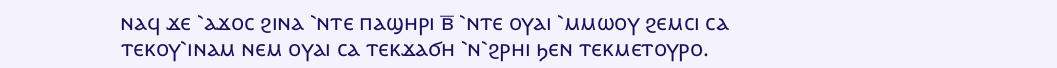ⲛⲁϥ ϫⲉ ⳿ⲁϫⲟⲥ ϩⲓⲛⲁ ⳿ⲛⲧⲉ ⲡⲁϣⲏⲣⲓ ⲃ̅ ⳿ⲛⲧⲉ ⲟⲩⲁⲓ ⳿ⲙⲙⲱⲟⲩ ϩⲉⲙⲥⲓ ⲥⲁ ⲧⲉⲕⲟⲩ⳿ⲓⲛⲁⲙ ⲛⲉⲙ ⲟⲩⲁⲓ ⲥⲁ ⲧⲉⲕϫⲁϭⲏ ⳿ⲛ⳿ϩⲣⲏⲓ ϧⲉⲛ ⲧⲉⲕⲙⲉⲧⲟⲩⲣⲟ.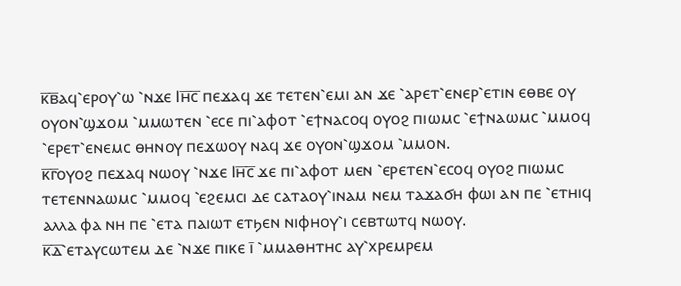ⲕ̅ⲃ̅ⲁϥ⳿ⲉⲣⲟⲩ⳿ⲱ ⳿ⲛϫⲉ Ⲓⲏ̅ⲥ̅ ⲡⲉϫⲁϥ ϫⲉ ⲧⲉⲧⲉⲛ⳿ⲉⲙⲓ ⲁⲛ ϫⲉ ⳿ⲁⲣⲉⲧ⳿ⲉⲛⲉⲣ⳿ⲉⲧⲓⲛ ⲉⲑⲃⲉ ⲟⲩ ⲟⲩⲟⲛ⳿ϣϫⲟⲙ ⳿ⲙⲙⲱⲧⲉⲛ ⳿ⲉⲥⲉ ⲡⲓ⳿ⲁⲫⲟⲧ ⳿ⲉϯⲛⲁⲥⲟϥ ⲟⲩⲟϩ ⲡⲓⲱⲙⲥ ⳿ⲉϯⲛⲁⲱⲙⲥ ⳿ⲙⲙⲟϥ ⳿ⲉⲣⲉⲧ⳿ⲉⲛⲉⲙⲥ ⲑⲏⲛⲟⲩ ⲡⲉϫⲱⲟⲩ ⲛⲁϥ ϫⲉ ⲟⲩⲟⲛ⳿ϣϫⲟⲙ ⳿ⲙⲙⲟⲛ.
ⲕ̅ⲅ̅ⲟⲩⲟϩ ⲡⲉϫⲁϥ ⲛⲱⲟⲩ ⳿ⲛϫⲉ Ⲓⲏ̅ⲥ̅ ϫⲉ ⲡⲓ⳿ⲁⲫⲟⲧ ⲙⲉⲛ ⳿ⲉⲣⲉⲧⲉⲛ⳿ⲉⲥⲟϥ ⲟⲩⲟϩ ⲡⲓⲱⲙⲥ ⲧⲉⲧⲉⲛⲛⲁⲱⲙⲥ ⳿ⲙⲙⲟϥ ⳿ⲉϩⲉⲙⲥⲓ ⲇⲉ ⲥⲁⲧⲁⲟⲩ⳿ⲓⲛⲁⲙ ⲛⲉⲙ ⲧⲁϫⲁϭⲏ ⲫⲱⲓ ⲁⲛ ⲡⲉ ⳿ⲉⲧⲏⲓϥ ⲁⲗⲗⲁ ⲫⲁ ⲛⲏ ⲡⲉ ⳿ⲉⲧⲁ ⲡⲁⲓⲱⲧ ⲉⲧϧⲉⲛ ⲛⲓⲫⲏⲟⲩ⳿ⲓ ⲥⲉⲃⲧⲱⲧϥ ⲛⲱⲟⲩ.
ⲕ̅ⲇ̅⳿ⲉⲧⲁⲩⲥⲱⲧⲉⲙ ⲇⲉ ⳿ⲛϫⲉ ⲡⲓⲕⲉ ⲓ̅ ⳿ⲙⲙⲁⲑⲏⲧⲏⲥ ⲁⲩ⳿ⲭⲣⲉⲙⲣⲉⲙ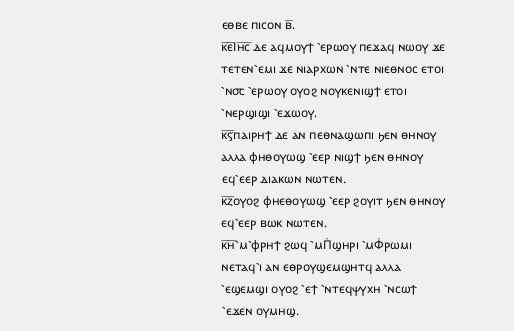ⲉⲑⲃⲉ ⲡⲓⲥⲟⲛ ⲃ̅.
ⲕ̅ⲉ̅Ⲓⲏ̅ⲥ̅ ⲇⲉ ⲁϥⲙⲟⲩϯ ⳿ⲉⲣⲱⲟⲩ ⲡⲉϫⲁϥ ⲛⲱⲟⲩ ϫⲉ ⲧⲉⲧⲉⲛ⳿ⲉⲙⲓ ϫⲉ ⲛⲓⲁⲣⲭⲱⲛ ⳿ⲛⲧⲉ ⲛⲓⲉⲑⲛⲟⲥ ⲉⲧⲟⲓ ⳿ⲛ⳪ ⳿ⲉⲣⲱⲟⲩ ⲟⲩⲟϩ ⲛⲟⲩⲕⲉⲛⲓϣϯ ⲉⲧⲟⲓ ⳿ⲛⲉⲣϣⲓϣⲓ ⳿ⲉϫⲱⲟⲩ.
ⲕ̅ⲋ̅ⲡⲁⲓⲣⲏϯ ⲇⲉ ⲁⲛ ⲡⲉⲑⲛⲁϣⲱⲡⲓ ϧⲉⲛ ⲑⲏⲛⲟⲩ ⲁⲗⲗⲁ ⲫⲏⲑⲟⲩⲱϣ ⳿ⲉⲉⲣ ⲛⲓϣϯ ϧⲉⲛ ⲑⲏⲛⲟⲩ ⲉϥ⳿ⲉⲉⲣ ⲇⲓⲁⲕⲱⲛ ⲛⲱⲧⲉⲛ.
ⲕ̅ⲍ̅ⲟⲩⲟϩ ⲫⲏⲉⲑⲟⲩⲱϣ ⳿ⲉⲉⲣ ϩⲟⲩⲓⲧ ϧⲉⲛ ⲑⲏⲛⲟⲩ ⲉϥ⳿ⲉⲉⲣ ⲃⲱⲕ ⲛⲱⲧⲉⲛ.
ⲕ̅ⲏ̅⳿ⲙ⳿ⲫⲣⲏϯ ϩⲱϥ ⳿ⲙⲠ̇ϣⲏⲣⲓ ⳿ⲙⲪ̇ⲣⲱⲙⲓ ⲛⲉⲧⲁϥ⳿ⲓ ⲁⲛ ⲉⲑⲣⲟⲩϣⲉⲙϣⲏⲧϥ ⲁⲗⲗⲁ ⳿ⲉϣⲉⲙϣⲓ ⲟⲩⲟϩ ⳿ⲉϯ ⳿ⲛⲧⲉϥⲯⲩⲭⲏ ⳿ⲛⲥⲱϯ ⳿ⲉϫⲉⲛ ⲟⲩⲙⲏϣ.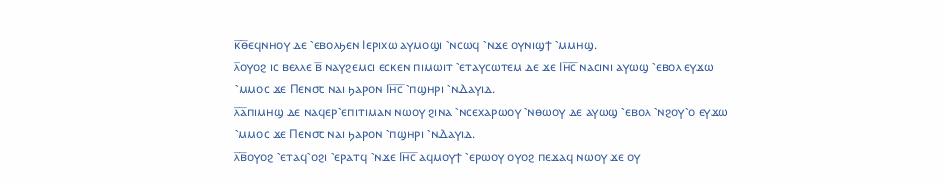ⲕ̅ⲑ̅ⲉϥⲛⲏⲟⲩ ⲇⲉ ⳿ⲉⲃⲟⲗϧⲉⲛ Ⲓⲉⲣⲓⲭⲱ ⲁⲩⲙⲟϣⲓ ⳿ⲛⲥⲱϥ ⳿ⲛϫⲉ ⲟⲩⲛⲓϣϯ ⳿ⲙⲙⲏϣ.
ⲗ̅ⲟⲩⲟϩ ⲓⲥ ⲃⲉⲗⲗⲉ ⲃ̅ ⲛⲁⲩϩⲉⲙⲥⲓ ⲉⲥⲕⲉⲛ ⲡⲓⲙⲱⲓⲧ ⳿ⲉⲧⲁⲩⲥⲱⲧⲉⲙ ⲇⲉ ϫⲉ Ⲓⲏ̅ⲥ̅ ⲛⲁⲥⲓⲛⲓ ⲁⲩⲱϣ ⳿ⲉⲃⲟⲗ ⲉⲩϫⲱ ⳿ⲙⲙⲟⲥ ϫⲉ Ⲡⲉⲛ⳪ ⲛⲁⲓ ϧⲁⲣⲟⲛ Ⲓⲏ̅ⲥ̅ ⳿ⲡϣⲏⲣⲓ ⳿ⲛⲆⲁⲩⲓⲇ.
ⲗ̅ⲁ̅ⲡⲓⲙⲏϣ ⲇⲉ ⲛⲁϥⲉⲣ⳿ⲉⲡⲓⲧⲓⲙⲁⲛ ⲛⲱⲟⲩ ϩⲓⲛⲁ ⳿ⲛⲥⲉⲭⲁⲣⲱⲟⲩ ⳿ⲛⲑⲱⲟⲩ ⲇⲉ ⲁⲩⲱϣ ⳿ⲉⲃⲟⲗ ⳿ⲛϩⲟⲩ⳿ⲟ ⲉⲩϫⲱ ⳿ⲙⲙⲟⲥ ϫⲉ Ⲡⲉⲛ⳪ ⲛⲁⲓ ϧⲁⲣⲟⲛ ⳿ⲡϣⲏⲣⲓ ⳿ⲛⲆⲁⲩⲓⲇ.
ⲗ̅ⲃ̅ⲟⲩⲟϩ ⳿ⲉⲧⲁϥ⳿ⲟϩⲓ ⳿ⲉⲣⲁⲧϥ ⳿ⲛϫⲉ Ⲓⲏ̅ⲥ̅ ⲁϥⲙⲟⲩϯ ⳿ⲉⲣⲱⲟⲩ ⲟⲩⲟϩ ⲡⲉϫⲁϥ ⲛⲱⲟⲩ ϫⲉ ⲟⲩ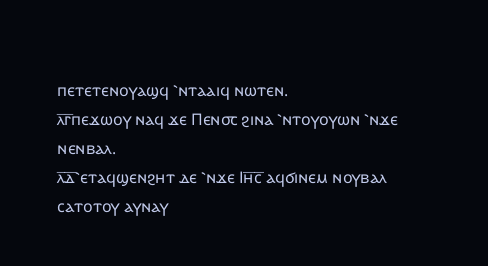ⲡⲉⲧⲉⲧⲉⲛⲟⲩⲁϣϥ ⳿ⲛⲧⲁⲁⲓϥ ⲛⲱⲧⲉⲛ.
ⲗ̅ⲅ̅ⲡⲉϫⲱⲟⲩ ⲛⲁϥ ϫⲉ Ⲡⲉⲛ⳪ ϩⲓⲛⲁ ⳿ⲛⲧⲟⲩⲟⲩⲱⲛ ⳿ⲛϫⲉ ⲛⲉⲛⲃⲁⲗ.
ⲗ̅ⲇ̅⳿ⲉⲧⲁϥϣⲉⲛϩⲏⲧ ⲇⲉ ⳿ⲛϫⲉ Ⲓⲏ̅ⲥ̅ ⲁϥϭⲓⲛⲉⲙ ⲛⲟⲩⲃⲁⲗ ⲥⲁⲧⲟⲧⲟⲩ ⲁⲩⲛⲁⲩ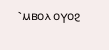⳿ⲙⲃⲟⲗ ⲟⲩⲟϩ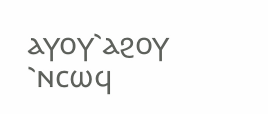ⲁⲩⲟⲩ⳿ⲁϩⲟⲩ ⳿ⲛⲥⲱϥ